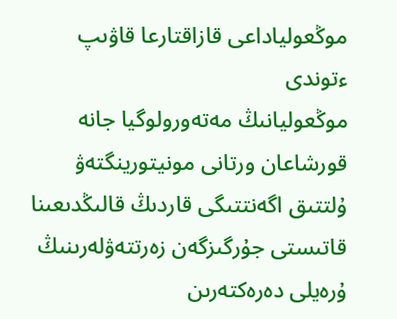موڭعولياداعى قازاقتارعا قاۋىپ ءتوندى
موڭعوليانىڭ مەتەورولوگيا جانە قورشاعان ورتانى مونيتورينگتەۋ ۇلتتىق اگەنتتىگى قاردىڭ قالىڭدىعىنا قاتىستى جۇرگىزگەن زەرتتەۋلەرىنىڭ ۇرەيلى دەرەكتەرىن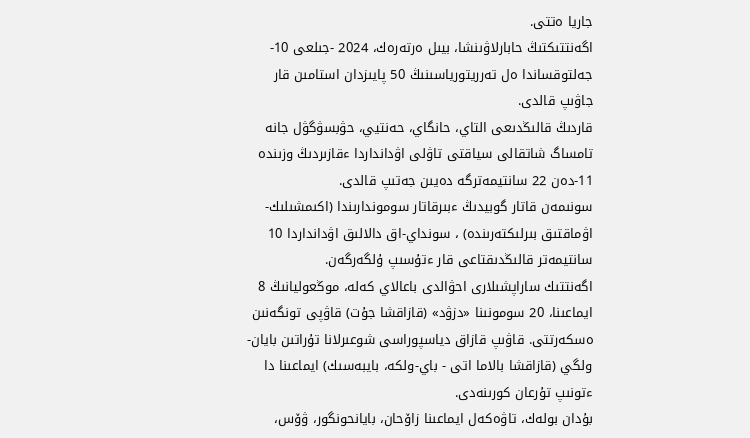جاريا ەتتى.
اگەنتتىكتىڭ حابارلاۋىنشا، بيىل ەرتەرەك، 2024 -جىلعى 10-جەلتوقساندا ەل تەرريتورياسىنىڭ 50 پايىزدان استامىن قار جاۋىپ قالدى.
قاردىڭ قالىڭدىعى التاي، حانگاي، حەنتيي، حۋبسۋگۋل جانە تامساگ شاتقالى سياقتى تاۋلى اۋدانداردا ءقازىردىڭ وزىندە 11-دەن 22 سانتيمەترگە دەيىن جەتىپ قالدى.
سونىمەن قاتار گوبيدىڭ ءبىرقاتار سوموندارىندا (اكىمشىلىك- اۋماقتىق بىرلىكتەرىندە) ، سونداي-اق دالالىق اۋدانداردا 10 سانتيمەتر قالىڭدىقتاعى قار ءتۇسىپ ۇلگەرگەن.
اگەنتتىك ساراپشىلارى احۋالدى باعالاي كەلە، موڭعوليانىڭ 8 ايماعىنا، 20 سومونىنا «دزۋد» (قازاقشا جۇت) قاۋپى تونگەنىن ەسكەرتتى. قاۋىپ قازاق دياسپوراسى شوعىرلانا تۇراتىن بايان-ولگي (قازاقشا بالاما اتى - باي-ولكە، بايبەسىك) ايماعىنا دا ءتونىپ تۇرعان كورىنەدى.
بۇدان بولەك، تاۋەكەل ايماعىنا زاۆحان، بايانحونگور، ۋۆس،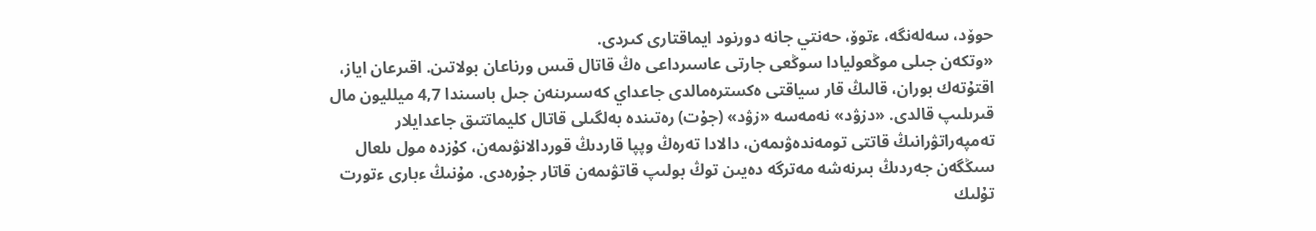حوۆد، سەلەنگە، ءتوۆ، حەنتي جانە دورنود ايماقتارى كىردى.
«وتكەن جىلى موڭعوليادا سوڭعى جارتى عاسىرداعى ەڭ قاتال قىس ورناعان بولاتىن. اقىرعان اياز، اقتۇتەك بوران، قالىڭ قار سياقتى ەكسترەمالدى جاعداي كەسىرىنەن جىل باسىندا 4,7 ميلليون مال قىرىلىپ قالدى. «دزۋد» نەمەسە «زۋد» (جۇت) رەتىندە بەلگىلى قاتال كليماتتىق جاعدايلار تەمپەراتۋرانىڭ قاتتى تومەندەۋىمەن، دالادا تەرەڭ وپپا قاردىڭ قوردالانۋىمەن، كۇزدە مول ىلعال سىڭگەن جەردىڭ بىرنەشە مەترگە دەيىن توڭ بولىپ قاتۋىمەن قاتار جۇرەدى. مۇنىڭ ءبارى ءتورت تۇلىك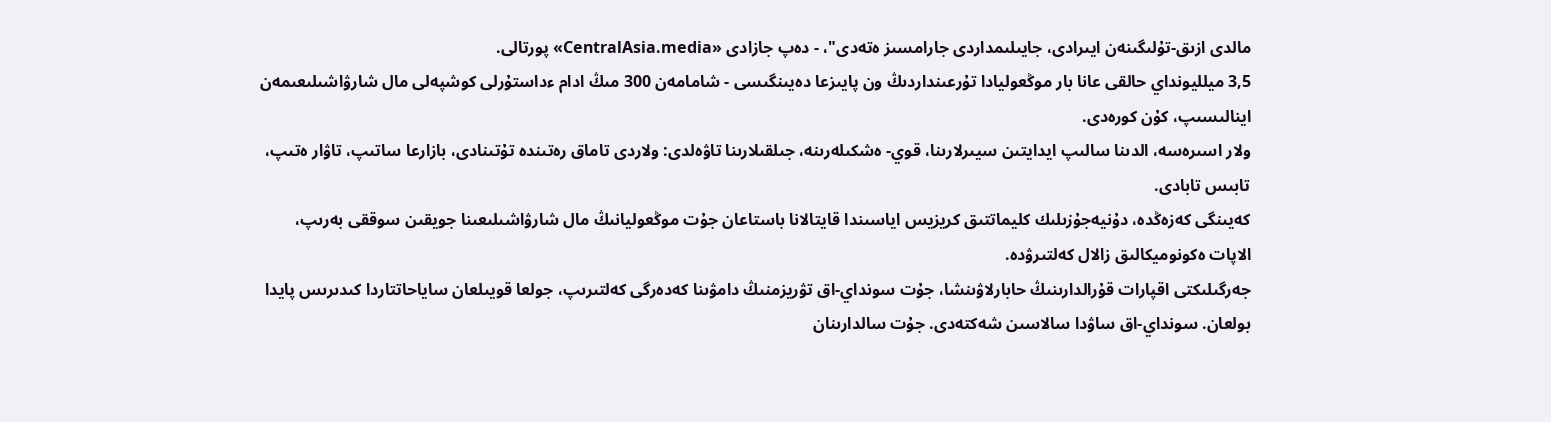مالدى ازىق-تۇلىگىنەن ايىرادى، جايىلىمداردى جارامسىز ەتەدى"، - دەپ جازادى «CentralAsia.media» پورتالى.
3,5 ميلليونداي حالقى عانا بار موڭعوليادا تۇرعىنداردىڭ ون پايىزعا دەيىنگىسى - شامامەن 300 مىڭ ادام ءداستۇرلى كوشپەلى مال شارۋاشىلىعىمەن اينالىسىپ، كۇن كورەدى.
ولار اسىرەسە، الدىنا سالىپ ايدايتىن سيىرلارىنا، قوي- ەشكىلەرىنە، جىلقىلارىنا تاۋەلدى: ولاردى تاماق رەتىندە تۇتىنادى، بازارعا ساتىپ، تاۋار ەتىپ، تابىس تابادى.
كەيىنگى كەزەڭدە، دۇنيەجۇزىلىك كليماتتىق كريزيس اياسىندا قايتالانا باستاعان جۇت موڭعوليانىڭ مال شارۋاشىلىعىنا جويقىن سوققى بەرىپ، الاپات ەكونوميكالىق زالال كەلتىرۋدە.
جەرگىلىكتى اقپارات قۇرالدارىنىڭ حابارلاۋىنشا، جۇت سونداي-اق تۋريزمنىڭ دامۋىنا كەدەرگى كەلتىرىپ، جولعا قويىلعان ساياحاتتاردا كىدىرىس پايدا بولعان. سونداي-اق ساۋدا سالاسىن شەكتەدى. جۇت سالدارىنان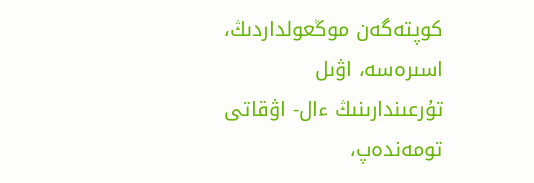كوپتەگەن موڭعولداردىڭ، اسىرەسە، اۋىل تۇرعىندارىنىڭ ءال- اۋقاتى تومەندەپ،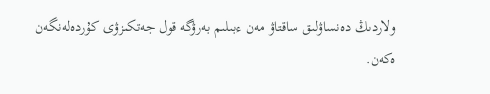ولاردىڭ دەنساۋلىق ساقتاۋ مەن ءبىلىم بەرۋگە قول جەتكىزۋى كۇردەلەنگەن ەكەن.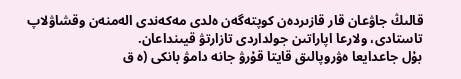قالىڭ جاۋعان قار قازىردەن كوپتەگەن ەلدى مەكەندى الەمنەن وقشاۋلاپ تاستادى، ولارعا اپاراتىن جولداردى تازارتۋ قيىنداعان.
بۇل جاعدايعا ەۋروپالىق قايتا قۇرۋ جانە دامۋ بانكى (ە ق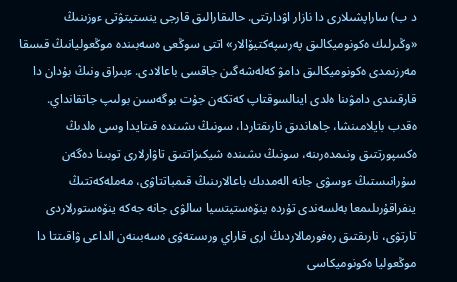د ب) ساراپشىلارى دا نازار اۋدارتتى. حالىقارالىق قارجى ينستيتۋتى ءوزىنىڭ «وڭىرلىك ەكونوميكالىق پەرسپەكتيۆالار» اتتى سوڭعى ەسەبىندە موڭعوليانىڭ قىسقا مەرزىمدى ەكونوميكالىق دامۋ كەلەشەگىن جاقسى باعالادى. ءبىراق ونىڭ بۇدان دا قارقىندى دامۋىنا ەلدى اينالسوقتاپ كەتكەن جۇت بوگەسىن بولىپ جاتقانداي.
ەقدب بايلامىنشا، جاھاندىق نارىقتاردا، سونىڭ ىشىندە قىتايدا وسى ەلدىڭ ەكسپورتتىق ونىمدەرىنە، سونىڭ ىشىندە شيكىزاتتىق تاۋارلارى توبىنا دەگەن سۇرانىستىڭ ءوسۋى جانە الەمدىك باعالارىنىڭ قىمباتتاۋى، مەملەكەتتىڭ ينفراقۇرىلىمعا بەلسەندى تۇردە ينۆەستيتسيا سالۋى جانە جەكە ينۆەستورلاردى تارتۋى، نارىقتىق رەفورمالاردىڭ ارى قاراي ورىستەۋى ەسەبىنەن الداعى ۋاقىتتا دا موڭعوليا ەكونوميكاسى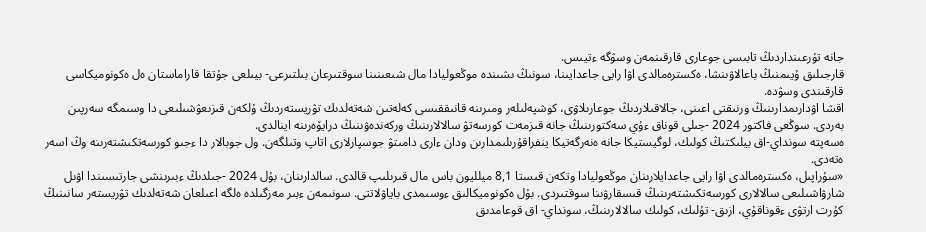جانە تۇرعىنداردىڭ تابىسى جوعارى قارقىنمەن وسۋگە ءتيىس.
قارجىلىق ۇيىمنىڭ باعالاۋىنشا، ەكسترەمالدى اۋا رايى جاعدايىنا، سونىڭ ىشىندە موڭعوليادا مال شىعىنىنا سوقتىرعان بىلتىرعى- بيىلعى جۇتقا قاراماستان ەل ەكونوميكاسى قارقىندى وسۋدە.
اقشا اۋدارىمدارىنىڭ ورنىقتى اعىنى، جالاقىلاردىڭ جوعارىلاۋى، كوشپەلىلەر ومىرىنە قانىققىسى كەلەتىن شەتەلدىك تۋريستەردىڭ ۇلكەن قىزىعۋشىلىعى دا وسىمگە سەرپىن بەردى. سوڭعى فاكتور 2024 -جىلى قوناق ءۇي سەكتورىنىڭ جانە قىزمەت كورسەتۋ سالالارىنىڭ وركەندەۋىنىڭ درايۆەرىنە اينالدى.
ەسەپتە سونداي-اق بيلىكتىڭ كولىك، لوگيستيكا جانە ەنەرگەتيكا ينفراقۇرىلىمدارىن ودان ءارى دامىتۋ جوسپارلارى اتاپ وتىلگەن. ول جوبالار دا ءجىو كورسەتكىشتەرىنە وڭ اسەر ەتەدى.
«سۇراپىل، ەكسترەمالدى اۋا رايى جاعدايلارىنان موڭعوليادا وتكەن قىستا 8,1 ميلليون باس مال قىرىلىپ قالدى. سالدارىنان، بۇل 2024 -جىلدىڭ ءبىرىنشى جارتىسىندا اۋىل شارۋاشىلىعى سالالارى كورسەتكىشتەرىنىڭ قىسقارۋىنا سوقتىردى. بۇل ەكونوميكالىق ءوسىمدى باياۋلاتتى. سونىمەن ءبىر مەزگىلدە ەلگە اعىلعان شەتەلدىك تۋريستەر سانىنىڭ كۇرت ارتۋى ءقوناقۇي، ازىق- تۇلىك، كولىك سالالارىنىڭ، سونداي- اق قوعامدىق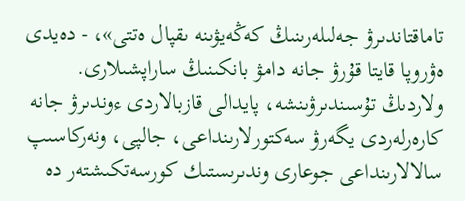تاماقتاندىرۋ جەلىلەرىنىڭ كەڭەيۋىنە ىقپال ەتتى»، - دەيدى ەۋروپا قايتا قۇرۋ جانە دامۋ بانكىنىڭ ساراپشىلارى.
ولاردىڭ تۇسىندىرۋىنشە، پايدالى قازبالاردى ءوندىرۋ جانە كارەرلەردى يگەرۋ سەكتورلارىنداعى، جالپى، ونەركاسىپ سالالارىنداعى جوعارى وندىرىستىك كورسەتكىشتەر دە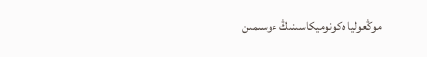موڭعوليا ەكونوميكاسىنىڭ ءوسىمىن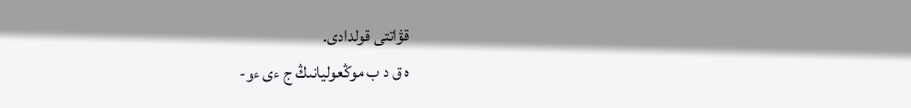قۋاتتى قولدادى.
ە ق د ب موڭعوليانىڭ ج ءى ءو-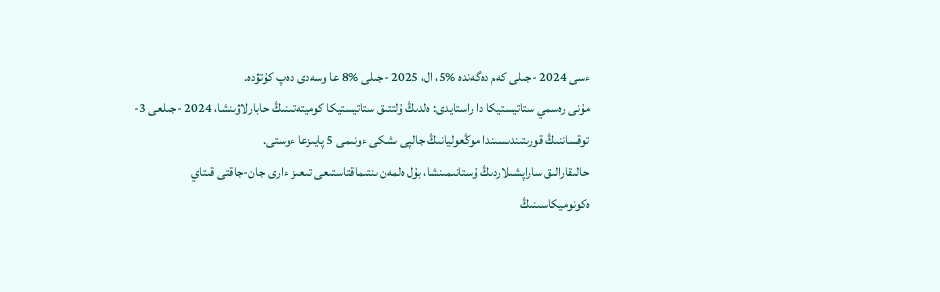ءسى 2024 -جىلى كەم دەگەندە %5، ال، 2025 -جىلى %8 عا وسەدى دەپ كۇتۋدە.
مۇنى رەسمي ستاتيستيكا دا راستايدى: ەلدىڭ ۇلتتىق ستاتيستيكا كوميتەتىنىڭ حابارلاۋىنشا، 2024 -جىلعى 3- توقساننىڭ قورىتىندىسىندا موڭعوليانىڭ جالپى ىشكى ءونىمى 5 پايىزعا ءوستى.
حالىقارالىق ساراپشىلاردىڭ ۇستانىمىنشا، بۇل ەلمەن ىنتىماقتاستىعى تىعىز ءارى جان-جاقتى قىتاي ەكونوميكاسىنىڭ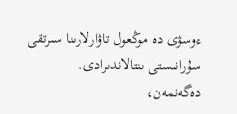ءوسۋى دە موڭعول تاۋارلارىنا سىرتقى سۇرانىستى ىنتالاندىرادى.
دەگەنمەن،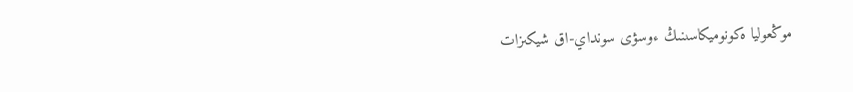موڭعوليا ەكونوميكاسىنىڭ ءوسۋى سونداي-اق شيكىزات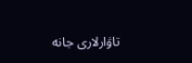تاۋارلارى جانە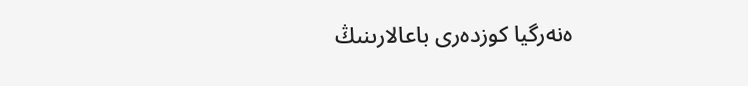ەنەرگيا كوزدەرى باعالارىنىڭ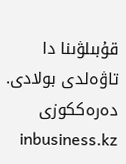قۇبىلۋىنا دا تاۋەلدى بولادى.
دەرەككوزى inbusiness.kz